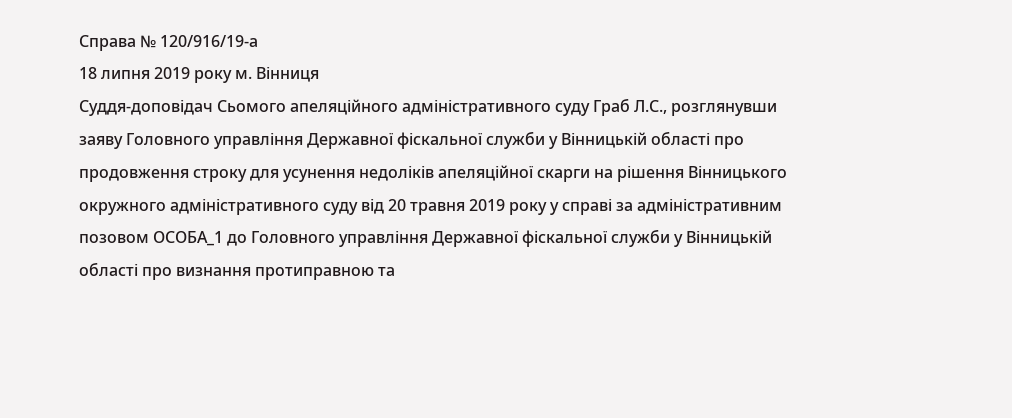Справа № 120/916/19-а
18 липня 2019 року м. Вінниця
Суддя-доповідач Сьомого апеляційного адміністративного суду Граб Л.С., розглянувши заяву Головного управління Державної фіскальної служби у Вінницькій області про продовження строку для усунення недоліків апеляційної скарги на рішення Вінницького окружного адміністративного суду від 20 травня 2019 року у справі за адміністративним позовом ОСОБА_1 до Головного управління Державної фіскальної служби у Вінницькій області про визнання протиправною та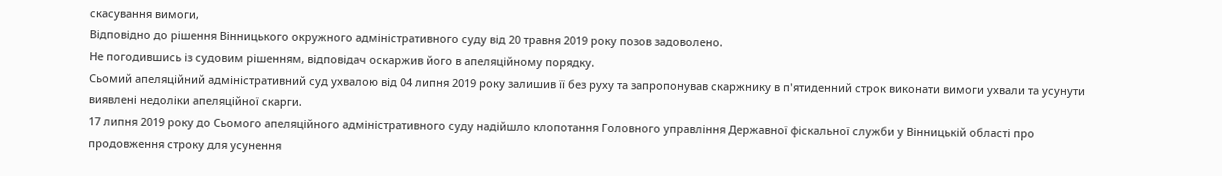скасування вимоги,
Відповідно до рішення Вінницького окружного адміністративного суду від 20 травня 2019 року позов задоволено.
Не погодившись із судовим рішенням, відповідач оскаржив його в апеляційному порядку.
Сьомий апеляційний адміністративний суд ухвалою від 04 липня 2019 року залишив її без руху та запропонував скаржнику в п'ятиденний строк виконати вимоги ухвали та усунути виявлені недоліки апеляційної скарги.
17 липня 2019 року до Сьомого апеляційного адміністративного суду надійшло клопотання Головного управління Державної фіскальної служби у Вінницькій області про продовження строку для усунення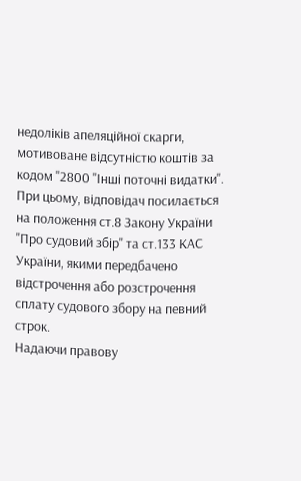недоліків апеляційної скарги, мотивоване відсутністю коштів за кодом "2800 "Інші поточні видатки".
При цьому, відповідач посилається на положення ст.8 Закону України "Про судовий збір" та ст.133 КАС України, якими передбачено відстрочення або розстрочення сплату судового збору на певний строк.
Надаючи правову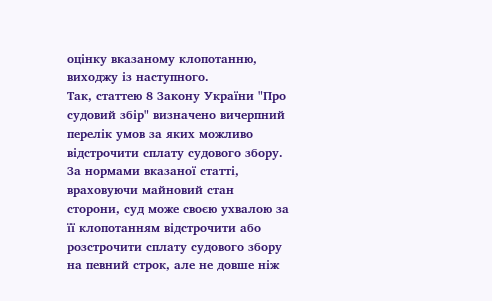оцінку вказаному клопотанню, виходжу із наступного.
Так, статтею 8 Закону України "Про судовий збір" визначено вичерпний перелік умов за яких можливо відстрочити сплату судового збору.
За нормами вказаної статті, враховуючи майновий стан сторони, суд може своєю ухвалою за її клопотанням відстрочити або розстрочити сплату судового збору на певний строк, але не довше ніж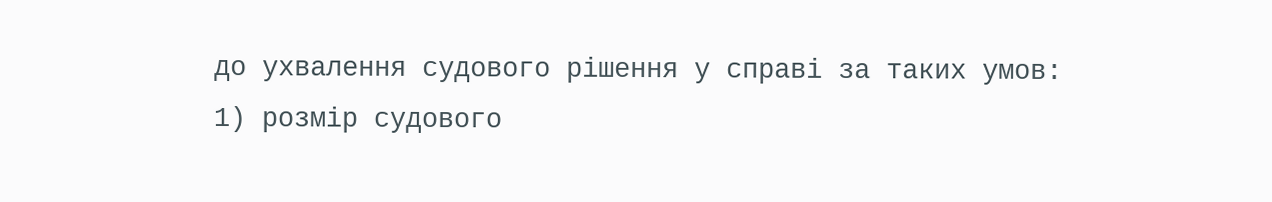до ухвалення судового рішення у справі за таких умов:
1) розмір судового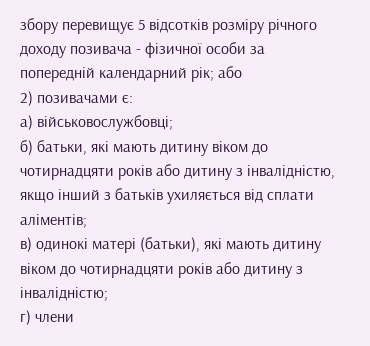збору перевищує 5 відсотків розміру річного доходу позивача - фізичної особи за попередній календарний рік; або
2) позивачами є:
а) військовослужбовці;
б) батьки, які мають дитину віком до чотирнадцяти років або дитину з інвалідністю, якщо інший з батьків ухиляється від сплати аліментів;
в) одинокі матері (батьки), які мають дитину віком до чотирнадцяти років або дитину з інвалідністю;
г) члени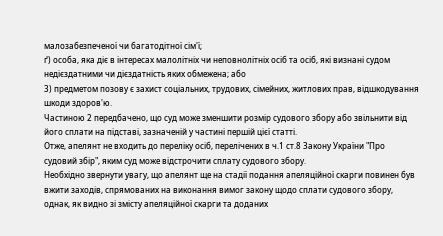малозабезпеченої чи багатодітної сім'ї;
ґ) особа, яка діє в інтересах малолітніх чи неповнолітніх осіб та осіб, які визнані судом недієздатними чи дієздатність яких обмежена; або
3) предметом позову є захист соціальних, трудових, сімейних, житлових прав, відшкодування шкоди здоров'ю.
Частиною 2 передбачено, що суд може зменшити розмір судового збору або звільнити від його сплати на підставі, зазначеній у частині першій цієї статті.
Отже, апелянт не входить до переліку осіб, перелічених в ч.1 ст.8 Закону України "Про судовий збір", яким суд може відстрочити сплату судового збору.
Необхідно звернути увагу, що апелянт ще на стадії подання апеляційної скарги повинен був вжити заходів, спрямованих на виконання вимог закону щодо сплати судового збору, однак, як видно зі змісту апеляційної скарги та доданих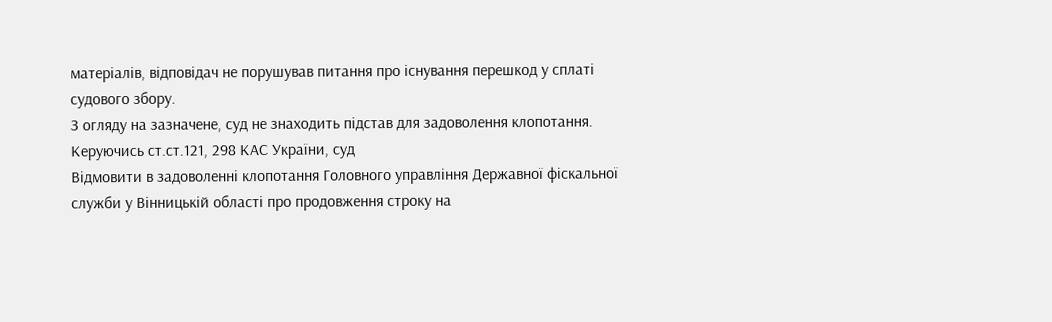матеріалів, відповідач не порушував питання про існування перешкод у сплаті судового збору.
З огляду на зазначене, суд не знаходить підстав для задоволення клопотання.
Керуючись ст.ст.121, 298 КАС України, суд
Відмовити в задоволенні клопотання Головного управління Державної фіскальної служби у Вінницькій області про продовження строку на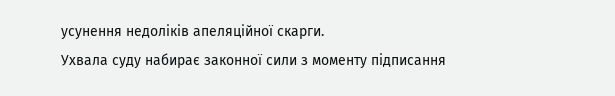усунення недоліків апеляційної скарги.
Ухвала суду набирає законної сили з моменту підписання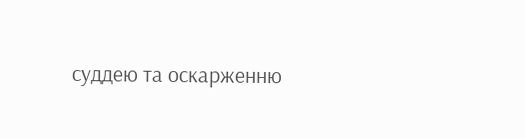суддею та оскарженню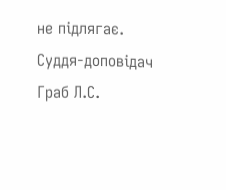не підлягає.
Суддя-доповідач Граб Л.С.